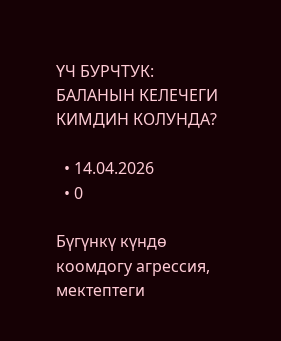ҮЧ БУРЧТУК: БАЛАНЫН КЕЛЕЧЕГИ КИМДИН КОЛУНДА?

  • 14.04.2026
  • 0

Бүгүнкү күндө коомдогу агрессия, мектептеги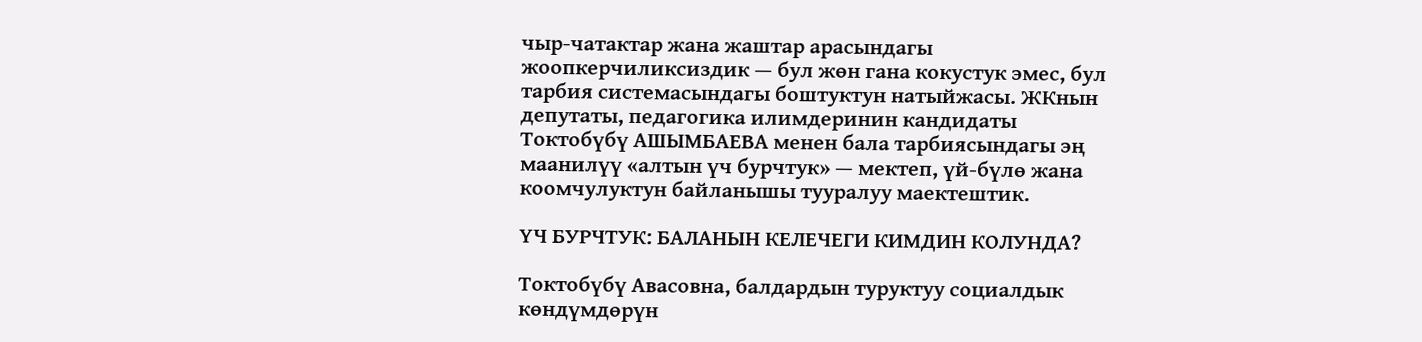чыр-чатактар жана жаштар арасындагы жоопкерчиликсиздик — бул жөн гана кокустук эмес, бул тарбия системасындагы боштуктун натыйжасы. ЖКнын депутаты, педагогика илимдеринин кандидаты  Токтобүбү АШЫМБАЕВА менен бала тарбиясындагы эң маанилүү «алтын үч бурчтук» — мектеп, үй-бүлө жана коомчулуктун байланышы тууралуу маектештик.

ҮЧ БУРЧТУК: БАЛАНЫН КЕЛЕЧЕГИ КИМДИН КОЛУНДА?

Токтобүбү Авасовна, балдардын туруктуу социалдык көндүмдөрүн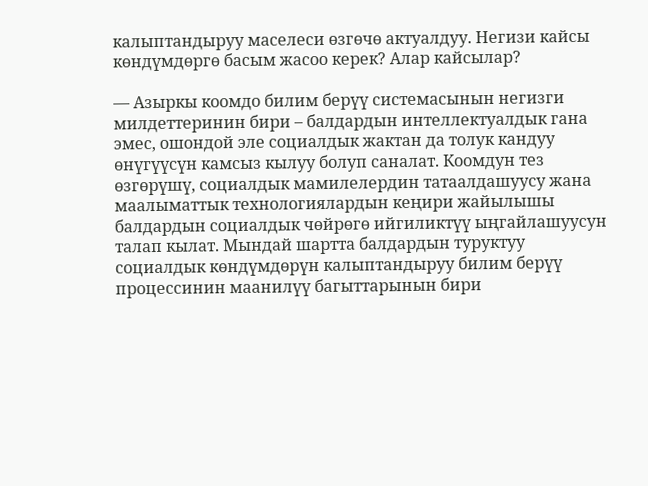калыптандыруу маселеси өзгөчө актуалдуу. Негизи кайсы көндүмдөргө басым жасоо керек? Алар кайсылар?

— Азыркы коомдо билим берүү системасынын негизги милдеттеринин бири – балдардын интеллектуалдык гана эмес, ошондой эле социалдык жактан да толук кандуу өнүгүүсүн камсыз кылуу болуп саналат. Коомдун тез өзгөрүшү, социалдык мамилелердин татаалдашуусу жана маалыматтык технологиялардын кеңири жайылышы балдардын социалдык чөйрөгө ийгиликтүү ыңгайлашуусун талап кылат. Мындай шартта балдардын туруктуу социалдык көндүмдөрүн калыптандыруу билим берүү процессинин маанилүү багыттарынын бири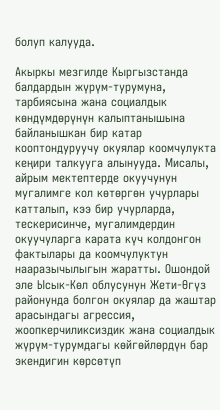болуп калууда.

Акыркы мезгилде Кыргызстанда балдардын жүрүм-турумуна, тарбиясына жана социалдык көндүмдөрүнүн калыптанышына байланышкан бир катар кооптондуруучу окуялар коомчулукта кеңири талкууга алынууда. Мисалы, айрым мектептерде окуучунун мугалимге кол көтөргөн учурлары катталып, кээ бир учурларда, тескерисинче, мугалимдердин окуучуларга карата күч колдонгон фактылары да коомчулуктун нааразычылыгын жаратты. Ошондой эле Ысык-Көл облусунун Жети-Өгүз районунда болгон окуялар да жаштар арасындагы агрессия, жоопкерчиликсиздик жана социалдык жүрүм-турумдагы көйгөйлөрдүн бар экендигин көрсөтүп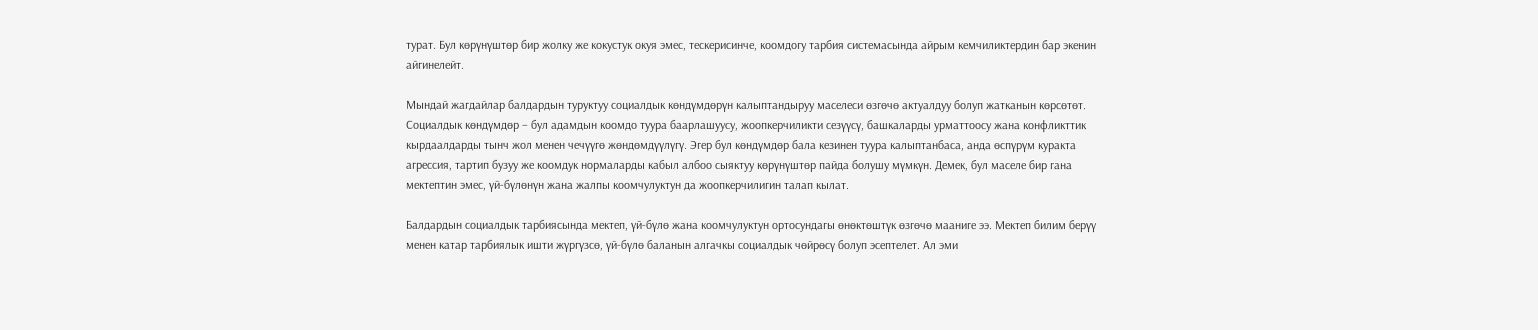турат. Бул көрүнүштөр бир жолку же кокустук окуя эмес, тескерисинче, коомдогу тарбия системасында айрым кемчиликтердин бар экенин айгинелейт.

Мындай жагдайлар балдардын туруктуу социалдык көндүмдөрүн калыптандыруу маселеси өзгөчө актуалдуу болуп жатканын көрсөтөт. Социалдык көндүмдөр – бул адамдын коомдо туура баарлашуусу, жоопкерчиликти сезүүсү, башкаларды урматтоосу жана конфликттик кырдаалдарды тынч жол менен чечүүгө жөндөмдүүлүгү. Эгер бул көндүмдөр бала кезинен туура калыптанбаса, анда өспүрүм куракта агрессия, тартип бузуу же коомдук нормаларды кабыл албоо сыяктуу көрүнүштөр пайда болушу мүмкүн. Демек, бул маселе бир гана мектептин эмес, үй-бүлөнүн жана жалпы коомчулуктун да жоопкерчилигин талап кылат.

Балдардын социалдык тарбиясында мектеп, үй-бүлө жана коомчулуктун ортосундагы өнөктөштүк өзгөчө мааниге ээ. Мектеп билим берүү менен катар тарбиялык ишти жүргүзсө, үй-бүлө баланын алгачкы социалдык чөйрөсү болуп эсептелет. Ал эми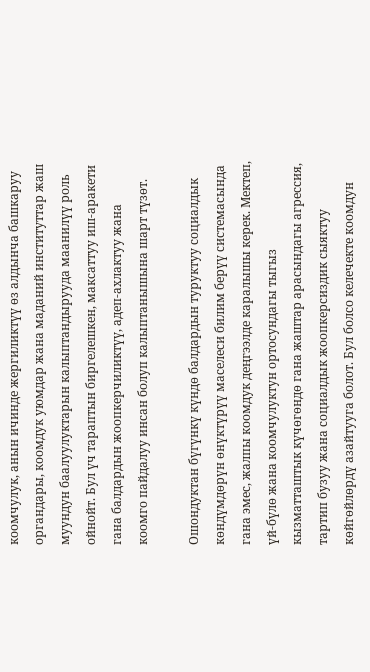коомчулук, анын ичинде жергиликтүү өз алдынча башкаруу органдары, коомдук уюмдар жана маданий институттар жаш муундун баалуулуктарын калыптандырууда маанилүү роль ойнойт. Бул үч тараптын биргелешкен, максаттуу иш-аракети гана балдардын жоопкерчиликтүү, адеп-ахлактуу жана коомго пайдалуу инсан болуп калыптанышына шарт түзөт.

Ошондуктан бүгүнкү күндө балдардын туруктуу социалдык көндүмдөрүн өнүктүрүү маселеси билим берүү системасында гана эмес, жалпы коомдук деңгээлде каралышы керек. Мектеп, үй-бүлө жана коомчулуктун ортосундагы тыгыз кызматташтык күчөгөндө гана жаштар арасындагы агрессия, тартип бузуу жана социалдык жоопкерсиздик сыяктуу көйгөйлөрдү азайтууга болот. Бул болсо келечекте коомдун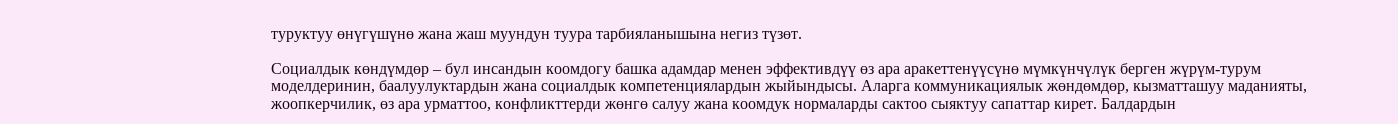туруктуу өнүгүшүнө жана жаш муундун туура тарбияланышына негиз түзөт.

Социалдык көндүмдөр – бул инсандын коомдогу башка адамдар менен эффективдүү өз ара аракеттенүүсүнө мүмкүнчүлүк берген жүрүм-турум моделдеринин, баалуулуктардын жана социалдык компетенциялардын жыйындысы. Аларга коммуникациялык жөндөмдөр, кызматташуу маданияты, жоопкерчилик, өз ара урматтоо, конфликттерди жөнгө салуу жана коомдук нормаларды сактоо сыяктуу сапаттар кирет. Балдардын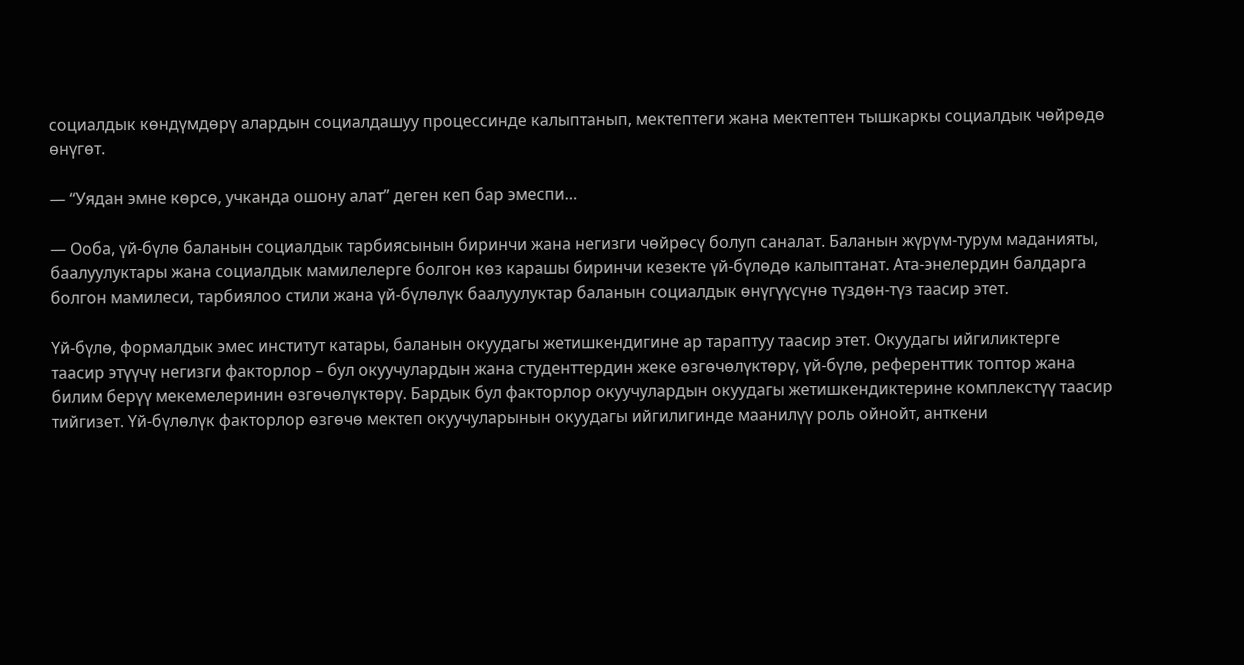социалдык көндүмдөрү алардын социалдашуу процессинде калыптанып, мектептеги жана мектептен тышкаркы социалдык чөйрөдө өнүгөт.

— “Уядан эмне көрсө, учканда ошону алат” деген кеп бар эмеспи…

— Ооба, үй-бүлө баланын социалдык тарбиясынын биринчи жана негизги чөйрөсү болуп саналат. Баланын жүрүм-турум маданияты, баалуулуктары жана социалдык мамилелерге болгон көз карашы биринчи кезекте үй-бүлөдө калыптанат. Ата-энелердин балдарга болгон мамилеси, тарбиялоо стили жана үй-бүлөлүк баалуулуктар баланын социалдык өнүгүүсүнө түздөн-түз таасир этет.

Үй-бүлө, формалдык эмес институт катары, баланын окуудагы жетишкендигине ар тараптуу таасир этет. Окуудагы ийгиликтерге таасир этүүчү негизги факторлор – бул окуучулардын жана студенттердин жеке өзгөчөлүктөрү, үй-бүлө, референттик топтор жана билим берүү мекемелеринин өзгөчөлүктөрү. Бардык бул факторлор окуучулардын окуудагы жетишкендиктерине комплекстүү таасир тийгизет. Үй-бүлөлүк факторлор өзгөчө мектеп окуучуларынын окуудагы ийгилигинде маанилүү роль ойнойт, анткени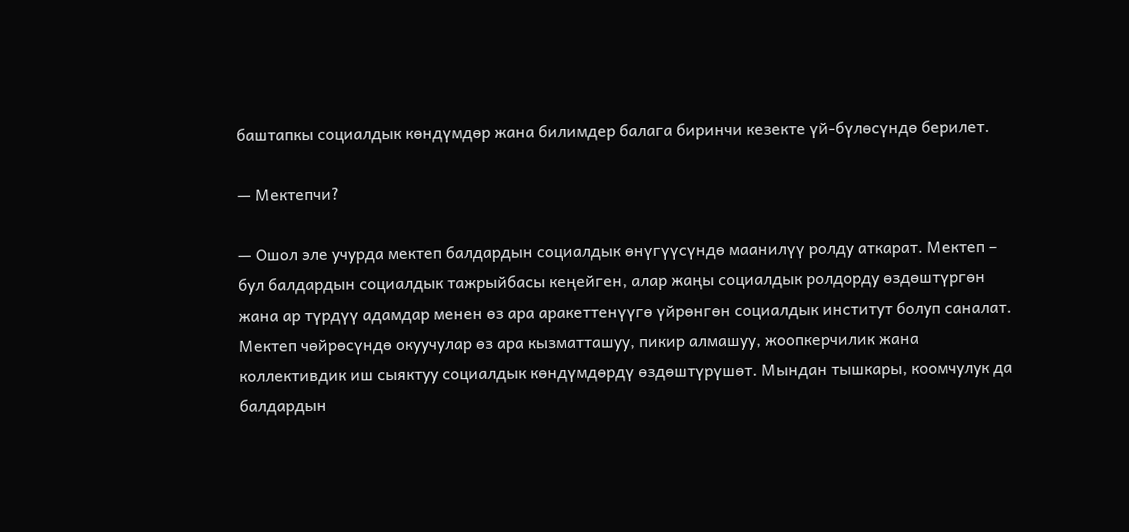баштапкы социалдык көндүмдөр жана билимдер балага биринчи кезекте үй-бүлөсүндө берилет.

— Мектепчи?

— Ошол эле учурда мектеп балдардын социалдык өнүгүүсүндө маанилүү ролду аткарат. Мектеп – бул балдардын социалдык тажрыйбасы кеңейген, алар жаңы социалдык ролдорду өздөштүргөн жана ар түрдүү адамдар менен өз ара аракеттенүүгө үйрөнгөн социалдык институт болуп саналат. Мектеп чөйрөсүндө окуучулар өз ара кызматташуу, пикир алмашуу, жоопкерчилик жана коллективдик иш сыяктуу социалдык көндүмдөрдү өздөштүрүшөт. Мындан тышкары, коомчулук да балдардын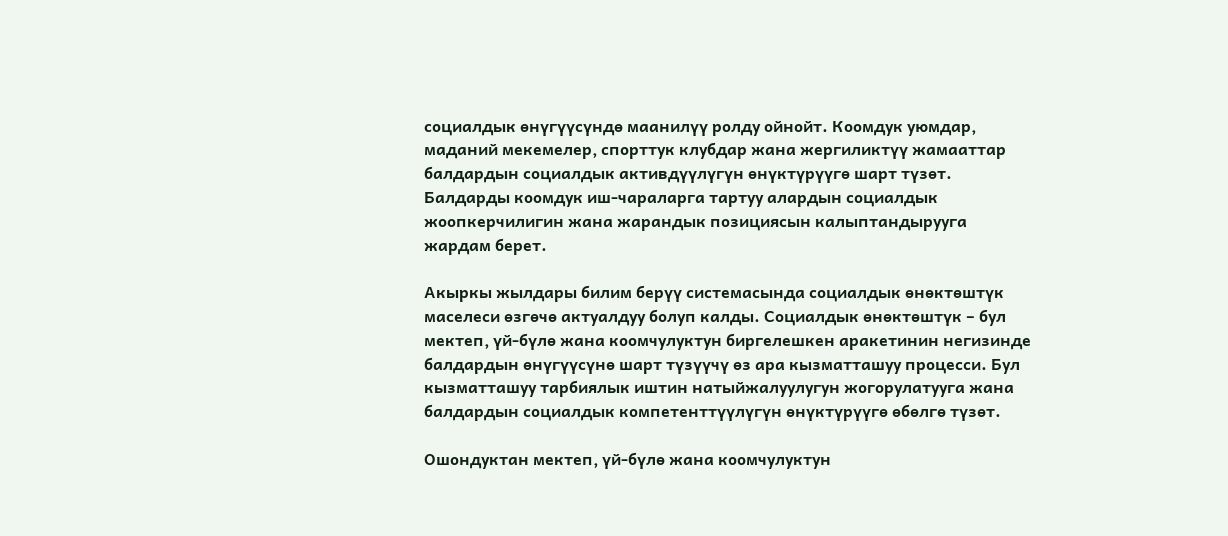социалдык өнүгүүсүндө маанилүү ролду ойнойт. Коомдук уюмдар, маданий мекемелер, спорттук клубдар жана жергиликтүү жамааттар балдардын социалдык активдүүлүгүн өнүктүрүүгө шарт түзөт. Балдарды коомдук иш-чараларга тартуу алардын социалдык жоопкерчилигин жана жарандык позициясын калыптандырууга жардам берет.

Акыркы жылдары билим берүү системасында социалдык өнөктөштүк маселеси өзгөчө актуалдуу болуп калды. Социалдык өнөктөштүк – бул мектеп, үй-бүлө жана коомчулуктун биргелешкен аракетинин негизинде балдардын өнүгүүсүнө шарт түзүүчү өз ара кызматташуу процесси. Бул кызматташуу тарбиялык иштин натыйжалуулугун жогорулатууга жана балдардын социалдык компетенттүүлүгүн өнүктүрүүгө өбөлгө түзөт.

Ошондуктан мектеп, үй-бүлө жана коомчулуктун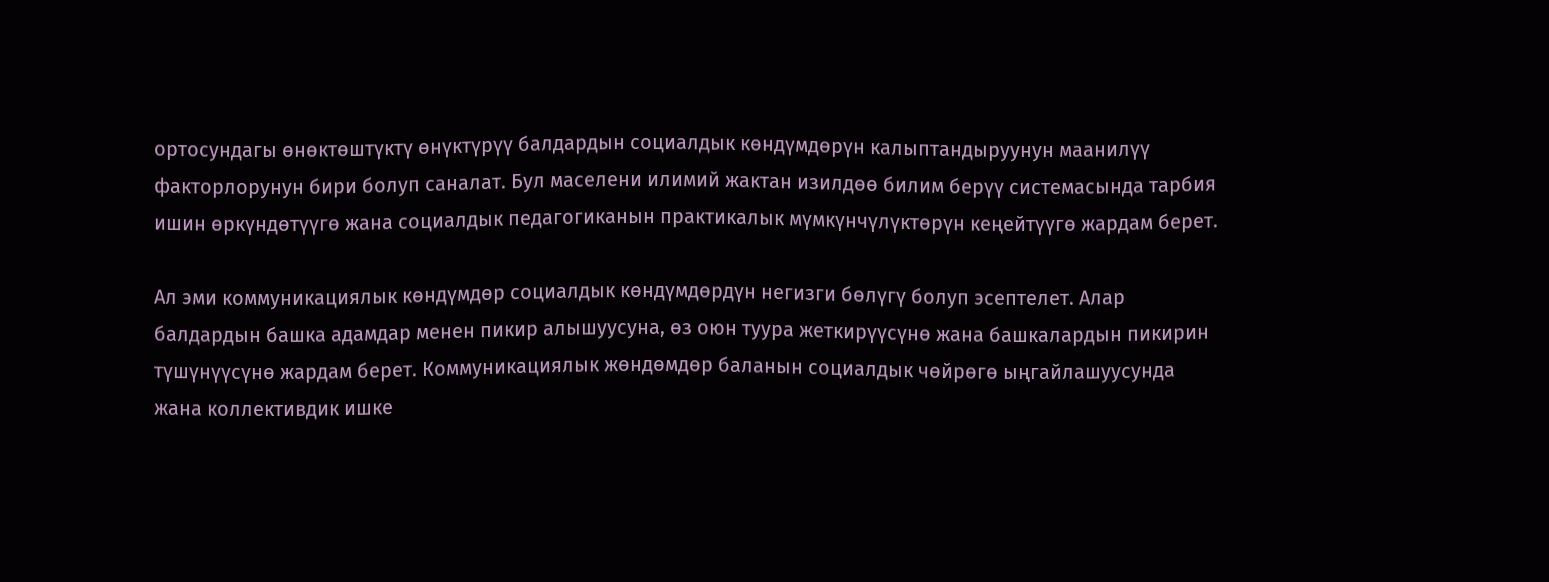ортосундагы өнөктөштүктү өнүктүрүү балдардын социалдык көндүмдөрүн калыптандыруунун маанилүү факторлорунун бири болуп саналат. Бул маселени илимий жактан изилдөө билим берүү системасында тарбия ишин өркүндөтүүгө жана социалдык педагогиканын практикалык мүмкүнчүлүктөрүн кеңейтүүгө жардам берет.

Ал эми коммуникациялык көндүмдөр социалдык көндүмдөрдүн негизги бөлүгү болуп эсептелет. Алар балдардын башка адамдар менен пикир алышуусуна, өз оюн туура жеткирүүсүнө жана башкалардын пикирин түшүнүүсүнө жардам берет. Коммуникациялык жөндөмдөр баланын социалдык чөйрөгө ыңгайлашуусунда жана коллективдик ишке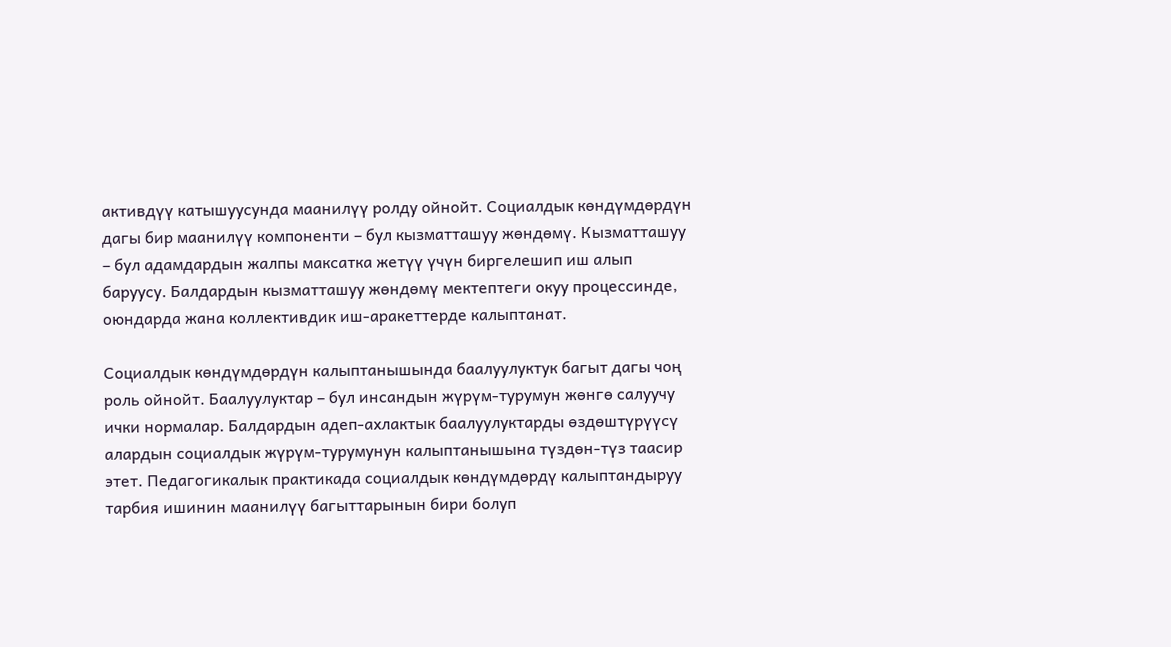активдүү катышуусунда маанилүү ролду ойнойт. Социалдык көндүмдөрдүн дагы бир маанилүү компоненти – бул кызматташуу жөндөмү. Кызматташуу – бул адамдардын жалпы максатка жетүү үчүн биргелешип иш алып баруусу. Балдардын кызматташуу жөндөмү мектептеги окуу процессинде, оюндарда жана коллективдик иш-аракеттерде калыптанат.

Социалдык көндүмдөрдүн калыптанышында баалуулуктук багыт дагы чоң роль ойнойт. Баалуулуктар – бул инсандын жүрүм-турумун жөнгө салуучу ички нормалар. Балдардын адеп-ахлактык баалуулуктарды өздөштүрүүсү алардын социалдык жүрүм-турумунун калыптанышына түздөн-түз таасир этет. Педагогикалык практикада социалдык көндүмдөрдү калыптандыруу тарбия ишинин маанилүү багыттарынын бири болуп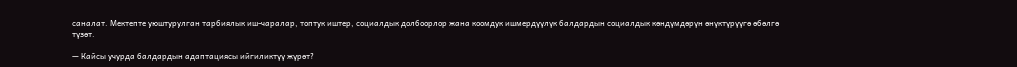саналат. Мектепте уюштурулган тарбиялык иш-чаралар, топтук иштер, социалдык долбоорлор жана коомдук ишмердүүлүк балдардын социалдык көндүмдөрүн өнүктүрүүгө өбөлгө түзөт.

— Кайсы учурда балдардын адаптациясы ийгиликтүү жүрөт?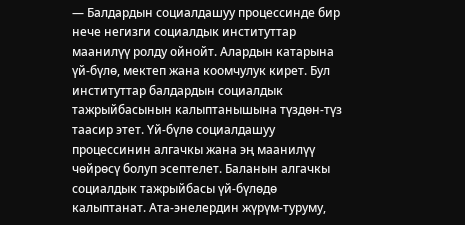— Балдардын социалдашуу процессинде бир нече негизги социалдык институттар маанилүү ролду ойнойт. Алардын катарына үй-бүлө, мектеп жана коомчулук кирет. Бул институттар балдардын социалдык тажрыйбасынын калыптанышына түздөн-түз таасир этет. Үй-бүлө социалдашуу процессинин алгачкы жана эң маанилүү чөйрөсү болуп эсептелет. Баланын алгачкы социалдык тажрыйбасы үй-бүлөдө калыптанат. Ата-энелердин жүрүм-туруму,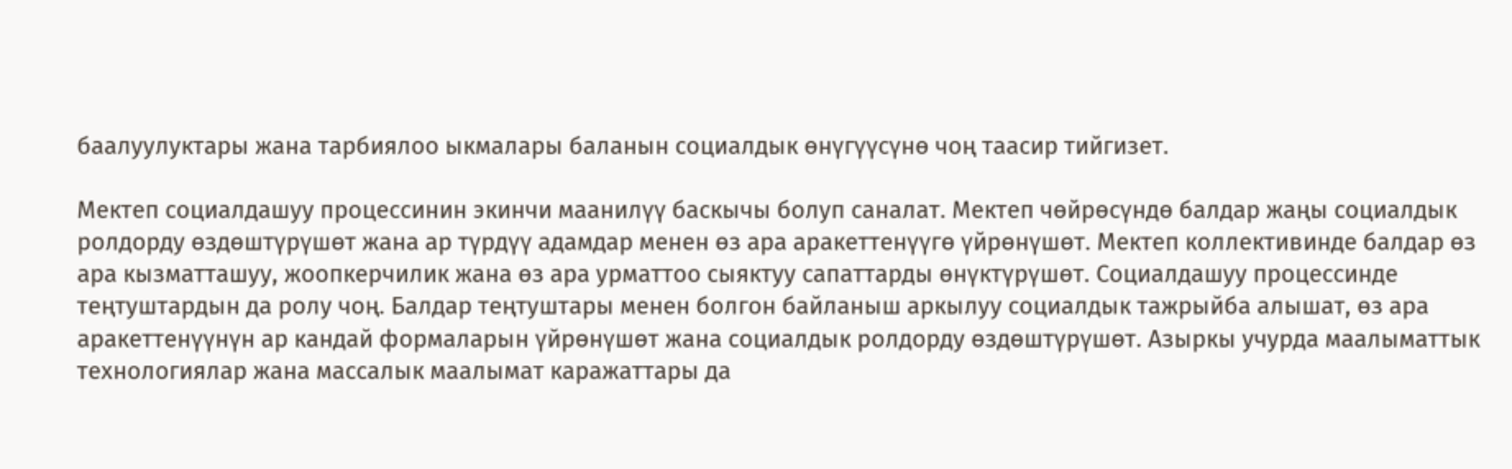баалуулуктары жана тарбиялоо ыкмалары баланын социалдык өнүгүүсүнө чоң таасир тийгизет.

Мектеп социалдашуу процессинин экинчи маанилүү баскычы болуп саналат. Мектеп чөйрөсүндө балдар жаңы социалдык ролдорду өздөштүрүшөт жана ар түрдүү адамдар менен өз ара аракеттенүүгө үйрөнүшөт. Мектеп коллективинде балдар өз ара кызматташуу, жоопкерчилик жана өз ара урматтоо сыяктуу сапаттарды өнүктүрүшөт. Социалдашуу процессинде теңтуштардын да ролу чоң. Балдар теңтуштары менен болгон байланыш аркылуу социалдык тажрыйба алышат, өз ара аракеттенүүнүн ар кандай формаларын үйрөнүшөт жана социалдык ролдорду өздөштүрүшөт. Азыркы учурда маалыматтык технологиялар жана массалык маалымат каражаттары да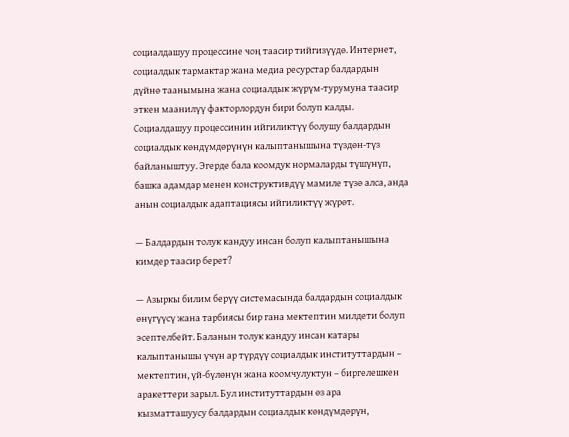социалдашуу процессине чоң таасир тийгизүүдө. Интернет, социалдык тармактар жана медиа ресурстар балдардын дүйнө таанымына жана социалдык жүрүм-турумуна таасир эткен маанилүү факторлордун бири болуп калды. Социалдашуу процессинин ийгиликтүү болушу балдардын социалдык көндүмдөрүнүн калыптанышына түздөн-түз байланыштуу. Эгерде бала коомдук нормаларды түшүнүп, башка адамдар менен конструктивдүү мамиле түзө алса, анда анын социалдык адаптациясы ийгиликтүү жүрөт.

— Балдардын толук кандуу инсан болуп калыптанышына кимдер таасир берет?

— Азыркы билим берүү системасында балдардын социалдык өнүгүүсү жана тарбиясы бир гана мектептин милдети болуп эсептелбейт. Баланын толук кандуу инсан катары калыптанышы үчүн ар түрдүү социалдык институттардын – мектептин, үй-бүлөнүн жана коомчулуктун – биргелешкен аракеттери зарыл. Бул институттардын өз ара кызматташуусу балдардын социалдык көндүмдөрүн,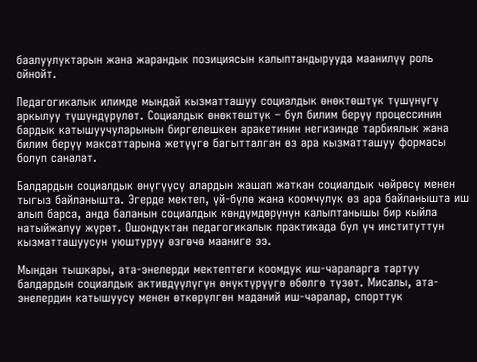баалуулуктарын жана жарандык позициясын калыптандырууда маанилүү роль ойнойт.

Педагогикалык илимде мындай кызматташуу социалдык өнөктөштүк түшүнүгү аркылуу түшүндүрүлөт. Социалдык өнөктөштүк – бул билим берүү процессинин бардык катышуучуларынын биргелешкен аракетинин негизинде тарбиялык жана билим берүү максаттарына жетүүгө багытталган өз ара кызматташуу формасы болуп саналат.

Балдардын социалдык өнүгүүсү алардын жашап жаткан социалдык чөйрөсү менен тыгыз байланышта. Эгерде мектеп, үй-бүлө жана коомчулук өз ара байланышта иш алып барса, анда баланын социалдык көндүмдөрүнүн калыптанышы бир кыйла натыйжалуу жүрөт. Ошондуктан педагогикалык практикада бул үч институттун кызматташуусун уюштуруу өзгөчө мааниге ээ.

Мындан тышкары, ата-энелерди мектептеги коомдук иш-чараларга тартуу балдардын социалдык активдүүлүгүн өнүктүрүүгө өбөлгө түзөт. Мисалы, ата-энелердин катышуусу менен өткөрүлгөн маданий иш-чаралар, спорттук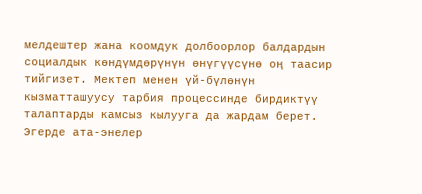мелдештер жана коомдук долбоорлор балдардын социалдык көндүмдөрүнүн өнүгүүсүнө оң таасир тийгизет. Мектеп менен үй-бүлөнүн кызматташуусу тарбия процессинде бирдиктүү талаптарды камсыз кылууга да жардам берет. Эгерде ата-энелер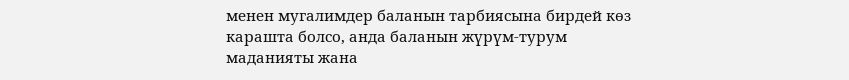менен мугалимдер баланын тарбиясына бирдей көз карашта болсо, анда баланын жүрүм-турум маданияты жана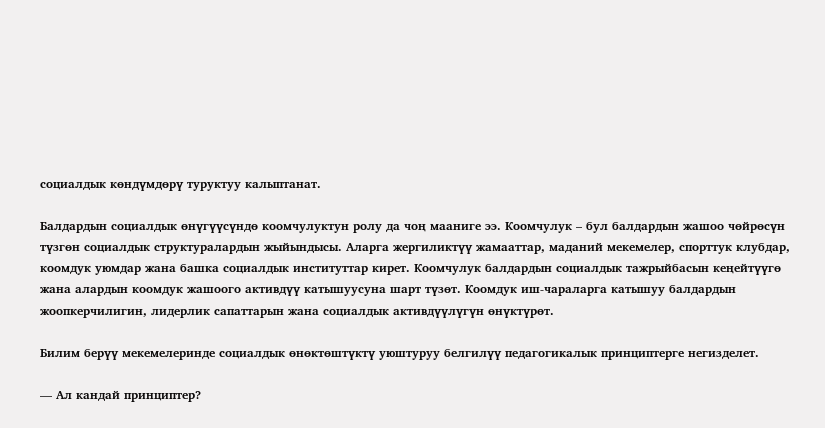социалдык көндүмдөрү туруктуу калыптанат.

Балдардын социалдык өнүгүүсүндө коомчулуктун ролу да чоң мааниге ээ. Коомчулук – бул балдардын жашоо чөйрөсүн түзгөн социалдык структуралардын жыйындысы. Аларга жергиликтүү жамааттар, маданий мекемелер, спорттук клубдар, коомдук уюмдар жана башка социалдык институттар кирет. Коомчулук балдардын социалдык тажрыйбасын кеңейтүүгө жана алардын коомдук жашоого активдүү катышуусуна шарт түзөт. Коомдук иш-чараларга катышуу балдардын жоопкерчилигин, лидерлик сапаттарын жана социалдык активдүүлүгүн өнүктүрөт.

Билим берүү мекемелеринде социалдык өнөктөштүктү уюштуруу белгилүү педагогикалык принциптерге негизделет.

— Ал кандай принциптер?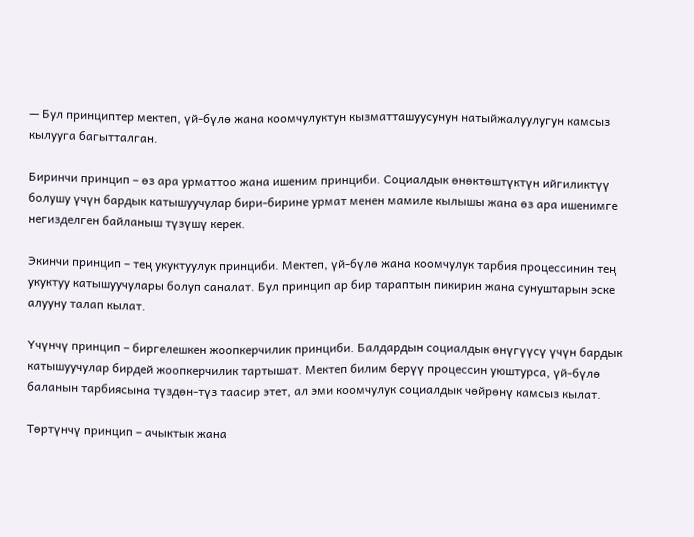— Бул принциптер мектеп, үй-бүлө жана коомчулуктун кызматташуусунун натыйжалуулугун камсыз кылууга багытталган.

Биринчи принцип – өз ара урматтоо жана ишеним принциби. Социалдык өнөктөштүктүн ийгиликтүү болушу үчүн бардык катышуучулар бири-бирине урмат менен мамиле кылышы жана өз ара ишенимге негизделген байланыш түзүшү керек.

Экинчи принцип – тең укуктуулук принциби. Мектеп, үй-бүлө жана коомчулук тарбия процессинин тең укуктуу катышуучулары болуп саналат. Бул принцип ар бир тараптын пикирин жана сунуштарын эске алууну талап кылат.

Үчүнчү принцип – биргелешкен жоопкерчилик принциби. Балдардын социалдык өнүгүүсү үчүн бардык катышуучулар бирдей жоопкерчилик тартышат. Мектеп билим берүү процессин уюштурса, үй-бүлө баланын тарбиясына түздөн-түз таасир этет, ал эми коомчулук социалдык чөйрөнү камсыз кылат.

Төртүнчү принцип – ачыктык жана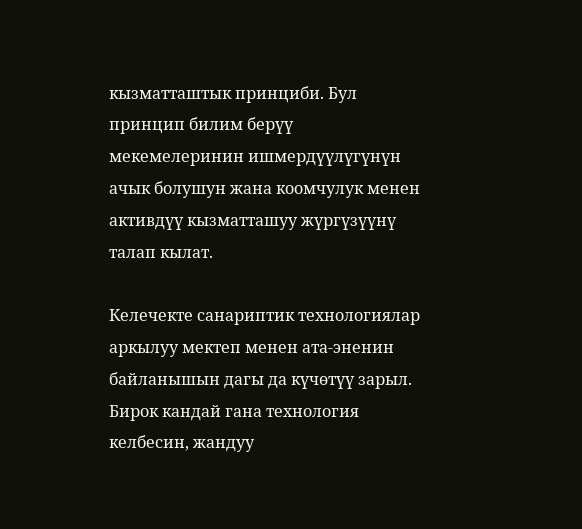кызматташтык принциби. Бул принцип билим берүү мекемелеринин ишмердүүлүгүнүн ачык болушун жана коомчулук менен активдүү кызматташуу жүргүзүүнү талап кылат.

Келечекте санариптик технологиялар аркылуу мектеп менен ата-эненин байланышын дагы да күчөтүү зарыл. Бирок кандай гана технология келбесин, жандуу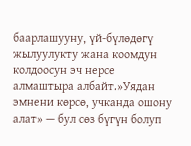баарлашууну, үй-бүлөдөгү жылуулукту жана коомдун колдоосун эч нерсе алмаштыра албайт.»Уядан эмнени көрсө, учканда ошону алат» — бул сөз бүгүн болуп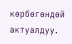көрбөгөндөй актуалдуу.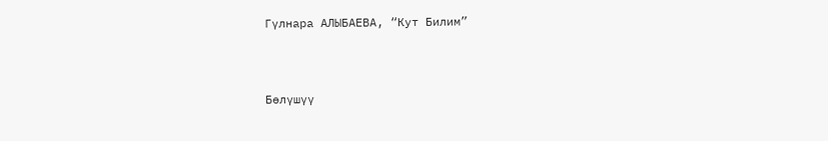Гүлнара АЛЫБАЕВА, “Кут Билим”



Бөлүшүү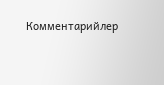Комментарийлер